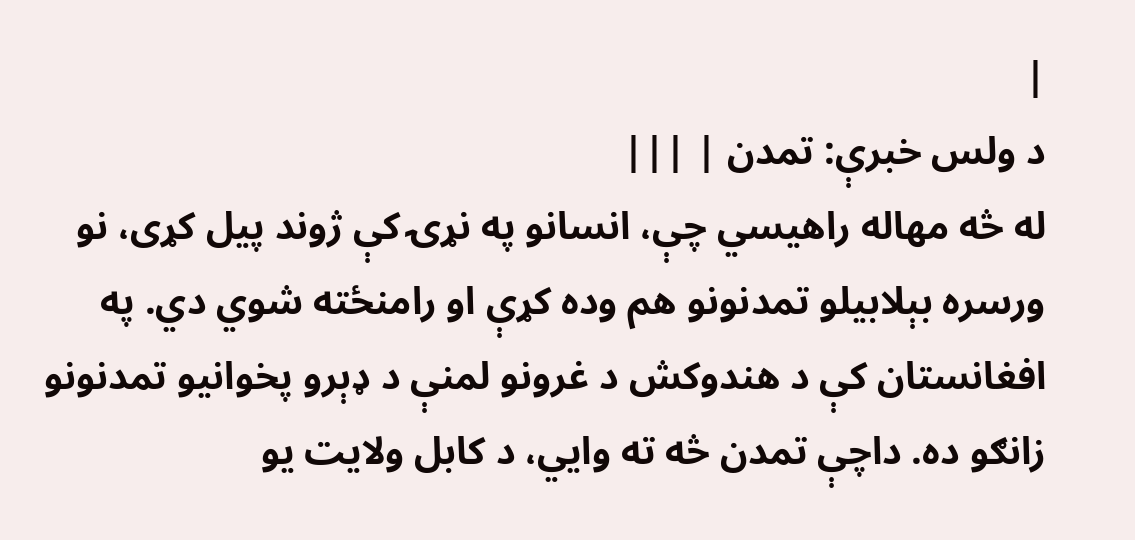|
د ولس خبرې: تمدن | |||
له څه مهاله راهيسي چې، انسانو په نړۍ کې ژوند پيل کړی، نو ورسره بېلابيلو تمدنونو هم وده کړې او رامنځته شوي دي. په افغانستان کې د هندوکش د غرونو لمنې د ډېرو پخوانيو تمدنونو زانګو ده. داچې تمدن څه ته وايي، د کابل ولايت يو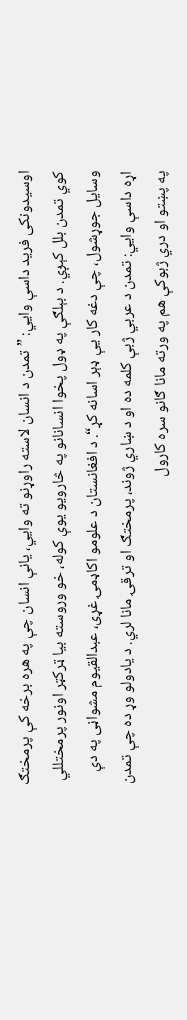اوسيدونکی فريد داسې وايي: ”تمدن د انسان لاسته راوړنو ته وايي، يانې انسان چې په هره برخه کې پرمختګ کوي تمدن بلل کېږي. د بېلګې په ډول پخوا انسانانو په څارويو يوې کوله، خو وروسته بيا ټرکټر اونور پرمختللي وسايل جوړشول، چې دغه کار يې ډېر اسانه کړ“. د افغانستان د علومو اکاډمۍ غړی، عبدالقيوم مشواڼی په دې اړه داسې وايي: تمدن د عربي ژبې کلمه ده او د ښاري ژوند، پرمختګ او ترقۍ مانا لري. د يادولو وړ ده چې تمدن په پښتو او دري ژبوکې هم په ورته مانا ګانو سره کارول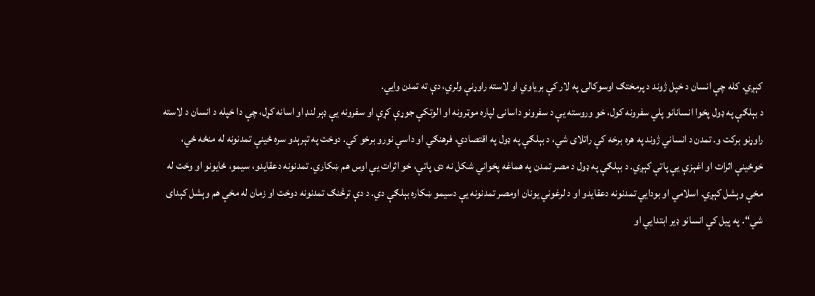کېږي. کله چې انسان د خپل ژوند د پرمختګ اوسوکالۍ په لار کې برياوي او لاسته راوړنې ولري، دې ته تمدن وايي.
د بېلګې په ډول پخوا انسانانو پلي سفرونه کول، خو وروسته يې د سفرونو داسانۍ لپاره موټرونه او الوتکې جوړې کړې او سفرونه يې ډېر لنډ او اسانه کړل، چې دا خپله د انسان د لاسته راوړنو برکت و. تمدن د انساني ژوند په هره برخه کې راتلای شي، د بېلګې په ډول په اقتصادي، فرهنګي او داسې نورو برخو کې. دوخت په تېرېدو سره ځينې تمدنونه له منځه ځي، خوځينې اثرات او اغېزې يې پاتې کېږي. د بېلګې په ډول د مصر تمدن په هماغه پخواني شکل نه دی پاتې، خو اثرات يې اوس هم ښکاري. تمدنونه دعقايدو، سيمو، ځايونو او وخت له مخې وېشل کېږي. اسلامي او بودايي تمدنونه دعقايدو او د لرغوني يونان اومصر تمدنونه يې دسيمو ښکاره بېلګې دي. د دې ترڅنګ تمدنونه دوخت او زمان له مخې هم وېشل کېدای شي“. په پيل کې انسانو ډير ابتدايي او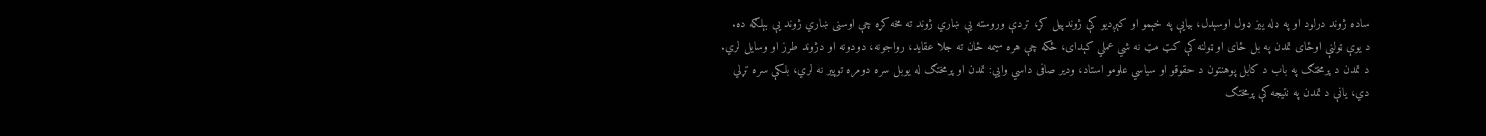ساده ژوند درلود او په ډله ييز ډول اوسېدل، بيايې په خېمو او کېږديو کې ژوندپيل کړ، تردې وروسته يې ښاري ژوند ته مخه کړه چې اوسنی ښاري ژوند يې بېلګه ده.
د يوې ټولنې اوځای تمدن په بل ځای او ټولنه کې کټ مټ نه شي عملي کېدای، ځکه چې هره سيمه ځان ته جلا عقايد، رواجونه، دودونه او دژوند طرز او وسايل لري. د تمدن د پرمختګ په باب د کابل پوهنتون د حقوقو او سياسي علومو استاد، ودير صافی داسي وايي: تمدن او پرمختګ له يوبل سره دومره توپير نه لري، بلکې سره تړلي دي، يانې د تمدن په نتيجه کې پرمختګ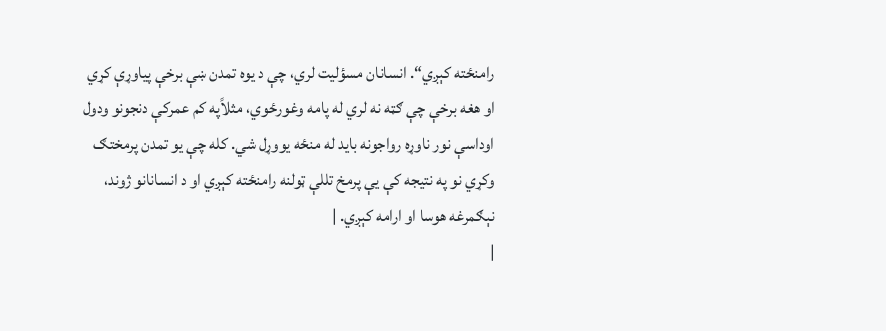رامنځته کېږي“. انسانان مسؤليت لري، چې د يوه تمدن ښې برخې پياوړې کړي او هغه برخې چې ګټه نه لري له پامه وغورځوي، مثلاًپه کم عمرکې دنجونو ودول اوداسې نور ناوړه رواجونه بايد له منځه يووړل شي. کله چې يو تمدن پرمختګ وکړي نو په نتيجه کې يې پرمخ تللې ټولنه رامنځته کېږي او د انسانانو ژوند، نېګمرغه هوسا او ارامه کېږي. |
|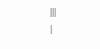|||
|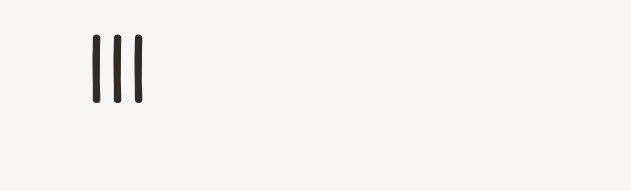|||